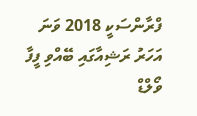ފްރާންސަކީ 2018 ވަނަ އަހަރު ރަޝިއާގައި ބޭއްވި ފީފާ ވޯލްޑް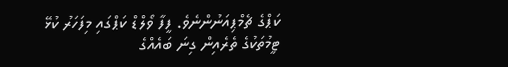ކަޕްގެ ޗެމްޕިއަނުންނެވެ. ފީފާ ވޯލްޑް ކަޕްގައި މިފަހަރު ކުޅޭ ޓީމުތަކުގެ ތެރެއިން ގިނަ ބައެއްގެ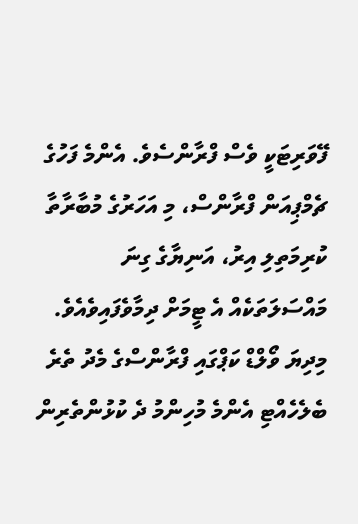ފޭވަރިޓަކީ ވެސް ފްރާންސެވެ. އެންމެ ފަހުގެ ޗެމްޕިއަން ފްރާންސް، މި އަހަރުގެ މުބާރާތާ ކުރިމަތިލި އިރު، އަނިޔާގެ ގިނަ މައްސަލަތަކެއް އެ ޓީމަށް ދިމާވެފައިވެއެވެ.
މިދިޔަ ވޯލްޑް ކަޕްގައި ފްރާންސްގެ މެދު ތެރެ ބެލެހެއްޓި އެންމެ މުހިންމު ދެ ކުޅުންތެރިން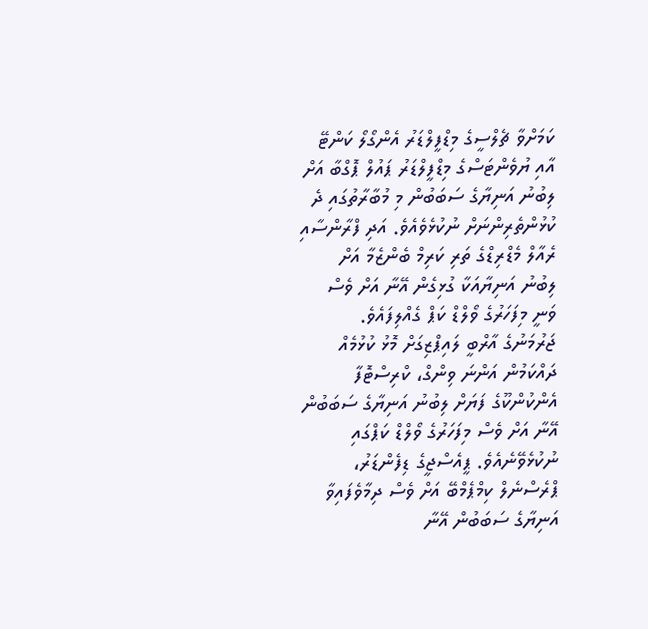ކަމަށްވާ ޗެލްސީގެ މިޑްފީލްޑަރު އެންގޯލޯ ކަންޓޭ އާއި ޔުވެންޓަސްގެ މިޑްފީލްޑަރު ޕައުލް ޕޮގްބާ އަށް ލިބުނު އަނިޔާގެ ސަބަބުން މި މުބާރާތުގައި ދެ ކުޅުންތެރިންނަށް ނުކުޅެވެއެވެ. އަދި ފްރާންސާއި ރެއާލް މެޑްރިޑްގެ ތަރި ކަރިމް ބެންޒެމާ އަށް ލިބުނު އަނިޔާއަކާ ގުޅިގެން އޭނާ އަށް ވެސް ވަނީ މިފަހަރުގެ ވޯލްޑް ކަޕް ގެއްލިފައެވެ.
ޖަރުމަނުގެ އާރްބީ ލައިޕްޒިގަށް މޮޅު ކުޅުމެއް ދައްކަމުން އަންނަ ވިންގް، ކްރިސްޓޮފާ އެންކުންކޫގެ ފަޔަށް ލިބުނު އަނިޔާގެ ސަބަބުން އޭނާ އަށް ވެސް މިފަހަރުގެ ވޯލްޑް ކަޕްގައި ނުކުޅެވޭނެއެވެ. ޕީއެސްޖީގެ ޑިފެންޑަރު، ޕްރެސްނެލް ކިމްޕެމްބޭ އަށް ވެސް ދިމާވެފައިވާ އަނިޔާގެ ސަބަބުން އޭނާ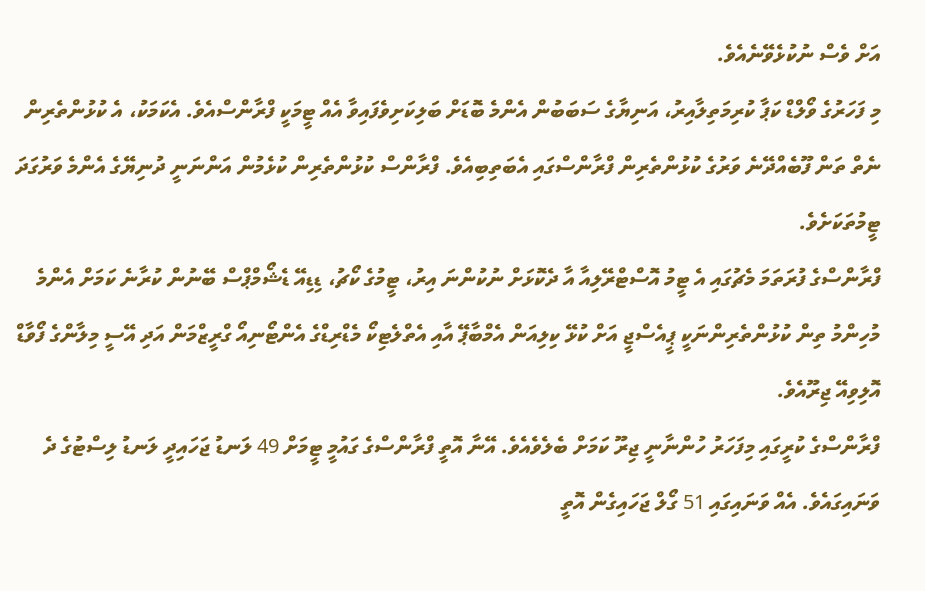އަށް ވެސް ނުކުޅެވޭނެއެވެ.
މި ފަހަރުގެ ވޯލްޑް ކަޕާ ކުރިމަތިލާއިރު، އަނިޔާގެ ސަބަބުން އެންމެ ބޮޑަށް ބަލިކަށިވެފައިވާ އެއް ޓީމަކީ ފްރާންސްއެވެ. އެކަމަކު، އެ ކުޅުންތެރިން ނެތް ތަން ފޫބެއްދޭނެ ވަރުގެ ކުޅުންތެރިން ފްރާންސްގައި އެބަތިބިއެވެ. ފްރާންސް ކުޅުންތެރިން ކުޅެމުން އަންނަނީ ދުނިޔޭގެ އެންމެ ވަރުގަދަ ޓީމުތަކަށެވެ.
ފްރާންސްގެ ފުރަތަމަ މެޗުގައި އެ ޓީމު އޮސްޓްރޭލިއާ އާ ދެކޮޅަށް ނުކުންނަ އިރު، ޓީމުގެ ކޯޗު، ޑިޑިއޭ ޑެޝޯމްޕްސް ބޭނުން ކުރާނެ ކަމަށް އެންމެ މުހިންމު ތިން ކުޅުންތެރިންނަކީ ޕީއެސްޖީ އަށް ކުޅޭ ކިލިއަން އެމްބާޕޭ އާއި އެތްލެޓިކޯ މެޑްރިޑްގެ އެންޓޯނިއޯ ގްރީޒްމަން އަދި އޭސީ މިލާންގެ ފޯވާޑް އޮލިވިއޭ ޖިރޫއެވެ.
ފްރާންސްގެ ކުރީގައި މިފަހަރު ހުންނާނީ ޖިރޫ ކަމަށް ބެލެވެއެވެ. އޭނާ އޮތީ ފްރާންސްގެ ގައުމީ ޓީމަށް 49 ލަނޑު ޖަހައިދީ ލަނޑު ލިސްޓުގެ ދެ ވަނައިގައެވެ. އެއް ވަނައިގައި 51 ގޯލް ޖަހައިގެން އޮތީ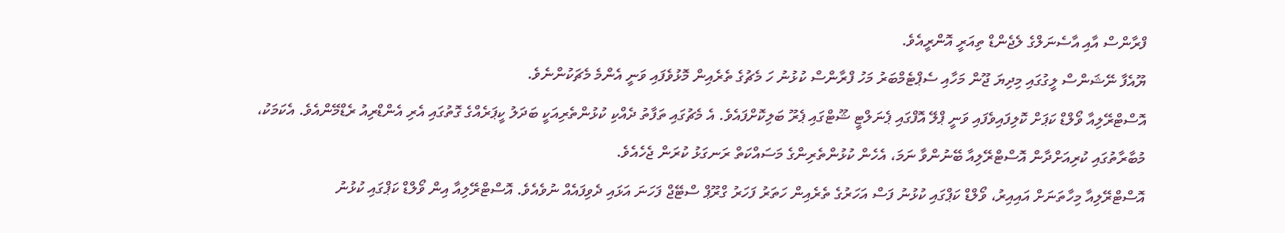ފްރާންސް އާއި އާސެނަލްގެ ލެޖެންޑް ތިއަރީ އޮންރީއެވެ.
ޔޫއެފާ ނޭޝަންސް ލީގުގައި މިދިޔަ ޖޫން މަހާއި ސެޕްޓެމްބަރު މަހު ފްރާންސް ކުޅުނު ހަ މެޗުގެ ތެރެއިން މޮޅުވެފައި ވަނީ އެންމެ މެޗަކުންނެވެ.
އޮސްޓްރޭލިއާ ވޯލްޑް ކަޕަށް ކޮލިފައިވެފައި ވަނީ ޕްލޭ އޮފްގައި ޕެނަލްޓީ ޝޫޓްގައި ޕެރޫ ބަލިކޮށްފައެވެ. އެ މެޗުގައި ތަފާތު ދެއްކި ކުޅުންތެރިއަކީ ބަދަލު ކީޕަރެއްގެ ގޮތުގައި އެރި އެންޑްރިއު ރެޑްމޭންއެވެ. އެކަމަކު، މުބާރާތުގައި ކުރިއަށްދާން އޮސްޓްރޭލިއާ ބޭނުންވާ ނަމަ، އެހެން ކުޅުންތެރިންގެ މަސައްކަތް ރަނގަޅު ކުރަން ޖެހެއެވެ.
އޮސްޓްރޭލިއާ މިހާތަނަށް އައިއިރު، ވޯލްޑް ކަޕްގައި ކުޅުނު ފަސް އަހަރުގެ ތެރެއިން ހަތަރު ފަހަރު ގްރޫޕް ސްޓޭޖް ފަހަނަ އަޅައި ދެވިފައެއް ނުވެއެވެ. އޮސްޓްރޭލިއާ އިން ވޯލްޑް ކަޕްގައި ކުޅުނު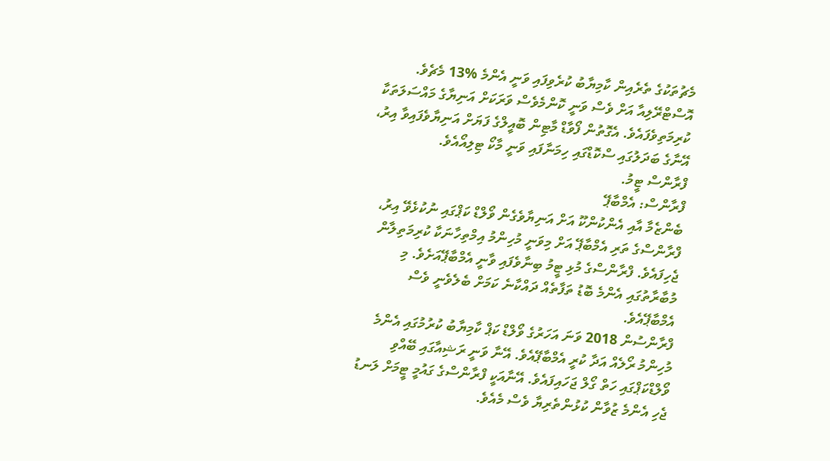މެޗުތަކުގެ ތެރެއިން ކާމިޔާބު ކުރެވިފައި ވަނީ އެންމެ %13 މެޗެވެ.
އޮސްޓްރޭލިއާ އަށް ވެސް ވަނީ ކޮންމެވެސް ވަރަކަށް އަނިޔާގެ މައްސަލަތަކާ ކުރިމަތިވެފައެވެ. އެގޮތުން ފޯވާޑް މާޓިން ބޮއީލްގެ ފަޔަށް އަނިޔާވެފައިވާ އިރު، އޭނާގެ ބަދަލުގައި ސްކޮޑްގައި ހިމަނާފައި ވަނީ މާކޯ ޓިލިއޯއެވެ.
ފްރާންސް ޓީމު.
ފްރާންސް: އެމްބާޕޭ
ބެންޒެމާ އާއި އެންކުންކޫ އަށް އަނިޔާވެގެން ވޯލްޑް ކަޕްގައި ނުކުޅެވޭ އިރު، ފްރާންސްގެ ތަރި އެމްބާޕޭ އަށް މިވަނީ މުހިންމު އިމްތިހާނަކާ ކުރިމަތިލާން ޖެހިފައެވެ. ފްރާންސްގެ މުޅި ޓީމު ބިނާވެފައި ވާނީ އެމްބާޕޭއަށެވެ. މި މުބާރާތުގައި އެންމެ ބޮޑު ތަފާތެއް ދައްކާނެ ކަމަށް ބެލެވެނީ ވެސް އެމްބާޕޭއެވެ.
ފްރާންސުން 2018 ވަނަ އަހަރުގެ ވޯލްޑް ކަޕް ކާމިޔާބު ކުރުމުގައި އެންމެ މުހިންމު ރޯލެއް އަދާ ކުރީ އެމްބާޕޭއެވެ. އޭނާ ވަނީ ރަޝިއާގައި ބޭއްވި ވޯލްޑްކަޕްގައި ހަތް ގޯލް ޖަހައިފައެވެ. އޭނާއަކީ ފްރާންސްގެ ގައުމީ ޓީމަށް ލަނޑު ޖެހި އެންމެ ޒުވާން ކުޅުންތެރިޔާ ވެސް މެއެވެ.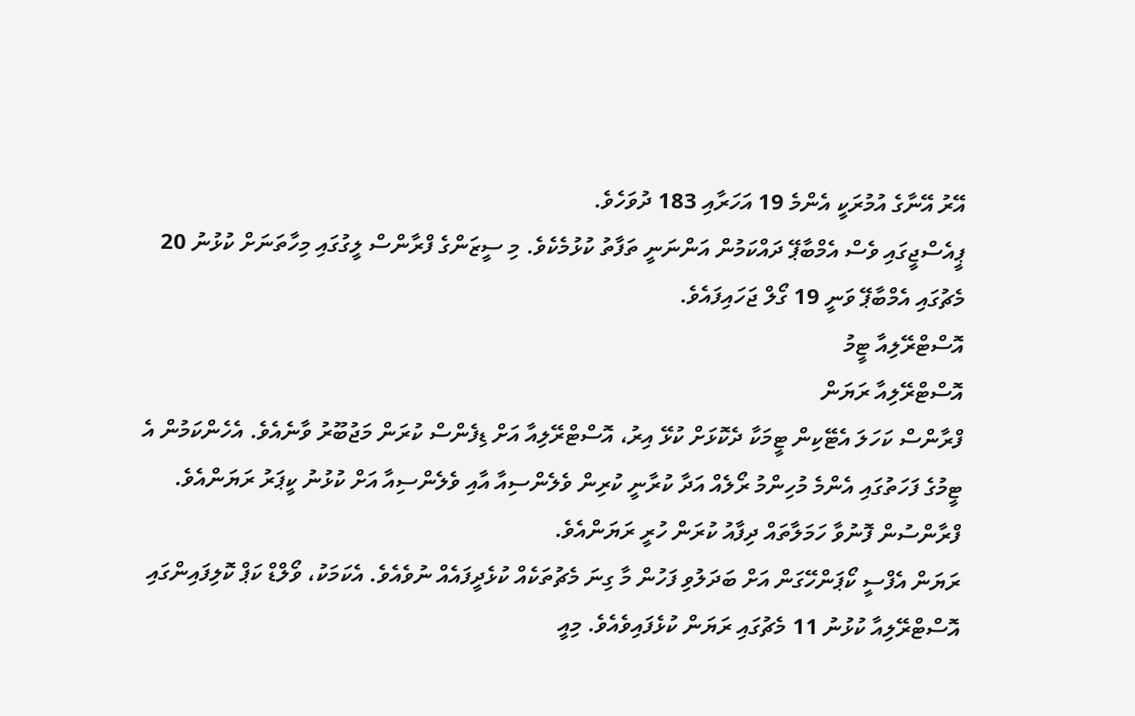އޭރު އޭނާގެ އުމުރަކީ އެންމެ 19 އަހަރާއި 183 ދުވަހެވެ.
ޕީއެސްޖީގައި ވެސް އެމްބާޕޭ ދައްކަމުން އަންނަނީ ތަފާތު ކުޅުމެކެވެ. މި ސީޒަންގެ ފްރާންސް ލީގުގައި މިހާތަނަށް ކުޅުނު 20 މެޗުގައި އެމްބާޕޭ ވަނީ 19 ގޯލް ޖަހައިފައެވެ.
އޮސްޓްރޭލިއާ ޓީމު
އޮސްޓްރޭލިއާ ރަޔަން
ފްރާންސް ކަހަލަ އެޓޭކިން ޓީމަކާ ދެކޮޅަށް ކުޅޭ އިރު، އޮސްޓްރޭލިއާ އަށް ޑިފެންސް ކުރަން މަޖުބޫރު ވާނެއެވެ. އެހެންކަމުން އެ ޓީމުގެ ފަހަތުގައި އެންމެ މުހިންމު ރޯލެއް އަދާ ކުރާނީ ކުރިން ވެލެންސިއާ އާއި ވެލެންސިއާ އަށް ކުޅުނު ކީޕަރު ރަޔަންއެވެ. ފްރާންސުން ފޮނުވާ ހަމަލާތައް ދިފާއު ކުރަން ހުރީ ރަޔަންއެވެ.
ރަޔަން އެފްސީ ކޯޕަންހޭގަން އަށް ބަދަލުވި ފަހުން މާ ގިނަ މެޗުތަކެއް ކުޅެދީފައެއް ނުވެއެވެ. އެކަމަކު، ވޯލްޑް ކަޕް ކޮލިފައިންގައި އޮސްޓްރޭލިއާ ކުޅުނު 11 މެޗުގައި ރަޔަން ކުޅެފައިވެއެވެ. މިއީ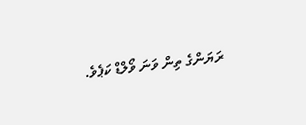ރަޔަންގެ ތިން ވަނަ ވޯލްޑް ކަޕެވެ.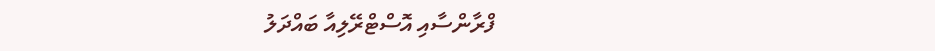ފްރާންސާއި އޮސްޓްރޭލިއާ ބައްދަލު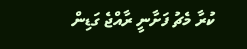ކުރާ މެޗު ފަށާނީ ރާއްޖެ ގަޑިން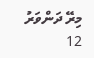މިރޭ ދަންވަރު 12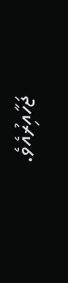ޖަހާއިރުއެވެ.